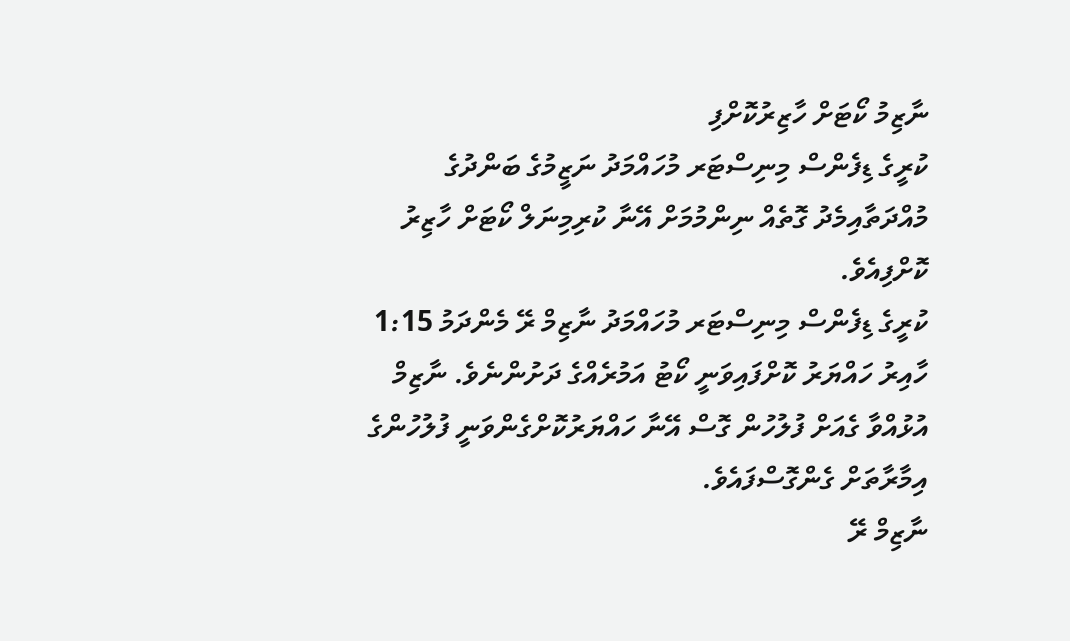ނާޒިމު ކޯޓަށް ހާޒިރުކޮށްފި
ކުރީގެ ޑިފެންސް މިނިސްޓަރ މުހައްމަދު ނަޒީމުގެ ބަންދުގެ މުއްދަތާއިމެދު ގޮތެއް ނިންމުމަށް އޭނާ ކުރިމިނަލް ކޯޓަށް ހާޒިރު ކޮށްފިއެވެ.
ކުރީގެ ޑިފެންސް މިނިސްޓަރ މުހައްމަދު ނާޒިމް ރޭ މެންދަމު 1:15 ހާއިރު ހައްޔަރު ކޮށްފައިވަނީ ކޯޓު އަމުރެއްގެ ދަށުންނެވެ. ނާޒިމް އުޅުއްވާ ގެއަށް ފުލުހުން ގޮސް އޭނާ ހައްޔަރުކޮށްގެންވަނީ ފުލުހުންގެ އިމާރާތަށް ގެންގޮސްފައެވެ.
ނާޒިމް ރޭ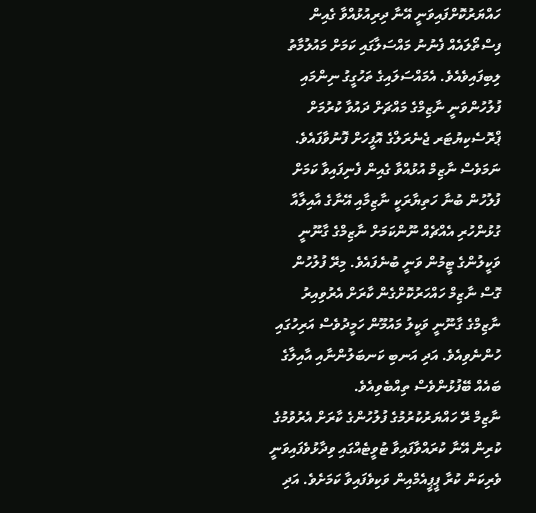ހައްޔަރުކޮށްފައިވަނީ އޭނާ ދިރިއުޅުއްވާ ގެއިން ފިސްތޯލައެއް ފެނުނު މައްސަލާގައި ކަމަށް މައުލުމާތު ލިބިފައިވެއެވެ. އެމައްސަލައިގެ ތަހުގީގު ނިންމައި ފުލުހުންވަނީ ނާޒިމްގެ މައްޗަށް ދައުވާ ކުރުމަށް ޕްރޮސެކިޔުޓަރ ޖެނެރަލްގެ އޮފީހަށް ފޮނުވާފައެވެ.
ނަމަވެސް ނާޒިމް އުޅުއްވާ ގެއިން ފެނިފައިވާ ކަމަށް ފުލުހުން ބުނާ ހަތިޔާރަކީ ނާޒިމާއި އޭނާގެ އާއިލާއާ ގުޅުންހުރި އެއްޗެއް ނޫންކަމަށް ނާޒިމްގެ ގާނޫނީ ވަކީލުންގެ ޓީމުން ވަނީ ބުނެފައެވެ. މިރޭ ފުލުހުން ގޮސް ނާޒިމް ހައްހަރުކޮށްގެން ކާރަށް އެރުވިއިރު ނާޒިމްގެ ގާނޫނީ ވަކީލު މައުމޫން ހަމީދުވެސް އަރިހުގައި ހުންނެވިއެވެ. އަދި އަނބި ކަނބަލުންނާއި އާއިލާގެ ބައެއް ބޭފުޅުންވެސް ތިއްބެވިއެވެ.
ނާޒިމް ރޭ ހައްޔަރުކުރުމުގެ ފުލުހުންގެ ކާރަށް އެރުވުމުގެ ކުރިން އޭނާ ކުރައްވާފައިވާ ޓުވީޓެއްގައި ވިދާޅުވެފައިވަނީ ވެރިކަން ކުރާ ޕީޕީއެމްއިން ވަކިވެފައިވާ ކަމަށެވެ. އަދި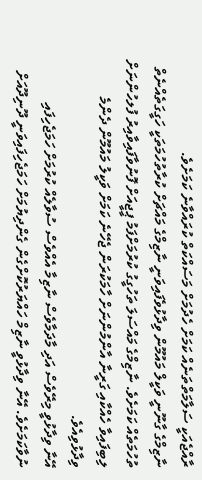ރާއްޖެއަކީ ސަލާމަތްތަނެއް ކަމަށް ހެދުމަށް މަސައްކަތް ކުރައްވާނެ ކަމަށެވެ.
ނާޒިމްގެ ގާނޫނީ ވަކީލް މައުމޫން ވިދާޅުވެފައިވަނީ ނާޒިމްގެ މައްޗަށް ކުރާތުހުމަތަކީ ހަގީގަތެއްނެތް ތުހުމަތެއް ކަމަށެވެ. ނާޒިމްގެ މައްސަލަ ތަހުގީގު ކުރުމަށްފަމު ޕީޖީއަށް ފޮނުވާފައިވާއިރު ފުލހުންނަށް ލިބިފައިވާ ހެއްކާއި ގަރީނާ އާންމުންނަށް ހާމަކުރަން ޖެހޭނެ ކަމަށް ވަކީލު މައުމޫން ދެންމެ ވިދާޅުވިއެވެ.
އޭނާ ވިދާޅުވީ މިރޭވެސް އަދި މާދަމާވެސް ނާޒިމާ އެއްވެސް ސުވާލެއް ކުރުމަށް ހަމަޖެހިފައި ނުވާކަމަށެވެ. އޭނާ ވިދާޅުވީ ނާޒިމް ހައްޔަރުކޮށްގެން ގެންދިޔުމަށް ހަމަޖެހިފައިވަނީ ދޫނިދޫއަށް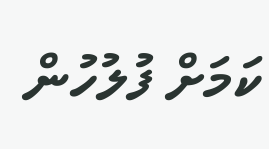ކަމަށް ފުލުހުން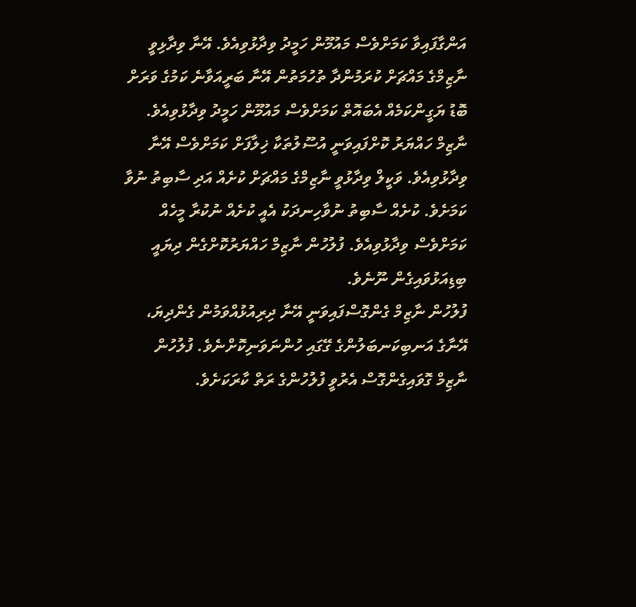އަންގާފައިވާ ކަމަށްވެސް މައުމޫން ހަމީދު ވިދާޅުވިއެވެ. އޭނާ ވިދާޅިވީ ނާޒިމްގެ މައްޗަށް ކުރަމުންދާ ތުހުމަތުން އޭނާ ބަރީއަވާނެ ކަމުގެ ވަރަށް ބޮޑު ޔަގީންކަމެއް އެބައޮތް ކަމަށްވެސް މައުމޫން ހަމީދު ވިދާޅުވިއެވެ. ނާޒިމް ހައްޔަރު ކޮށްފައިވަނީ އުސޫލުތަކާ ޚިލާފަށް ކަމަށްވެސް އޭނާ ވިދާޅުވިއެވެ. ވަކީލް ވިދާޅުވީ ނާޒިމްގެ މައްޗަށް ކުށެއް އަދި ސާބިތު ނުވާ ކަމަށެވެ. ކުށެއް ސާބިތު ނުވާހިނދަކު އެއީ ކުށެއް ނުކުރާ މީހެއް ކަމަށްވެސް ވިދާޅުވިއެވެ. ފުލުހުން ނާޒިމް ހައްޔަރުކޮށްގެން ދިޔައީ ބިޑިއަޅުވައިގެން ނޫނެވެ.
ފުލުހުން ނާޒިމް ގެންގޮސްފައިވަނީ އޭނާ ދިރިއުޅުއްވަމުން ގެންދިޔަ، އޭނާގެ އަނބިކަނބަލުންގެ ގޭގައި ހުންނަވަނިކޮށްނެވެ. ފުލުހުން ނާޒިމް ގޮވައިގެންގޮސް އެރުވީ ފުލުހުންގެ ރަތް ކާރަކަށެވެ.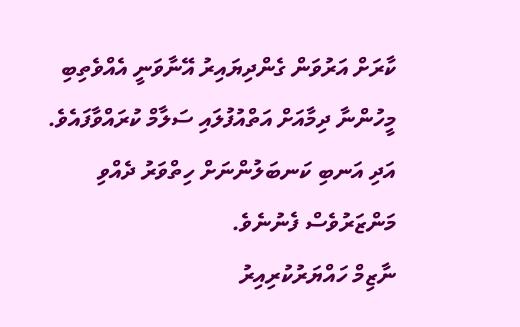ކާރަށް އަރުވަން ގެންދިޔައިރު އޭނާވަނީ އެއްވެތިބި މީހުންނާ ދިމާއަށް އަތްއުފުލައި ސަލާމް ކުރައްވާފައެވެ. އަދި އަނބި ކަނބަލުންނަށް ހިތްވަރު ދެއްވި މަންޒަރުވެސް ފެނުނެވެ.
ނާޒިމް ހައްޔަރުކުރިއިރު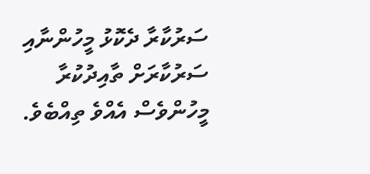ސަރުކާރާ ދެކޮޅު މީހުންނާއި ސަރުކާރަށް ތާއިދުކުރާ މީހުންވެސް އެއްވެ ތިއްބެވެ.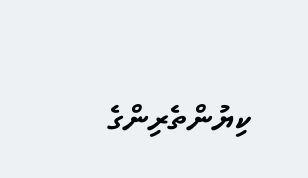ކިޔުންތެރިންގެ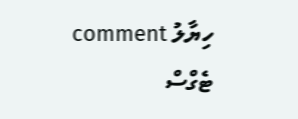ހިޔާލު comment
ޓެގްސް